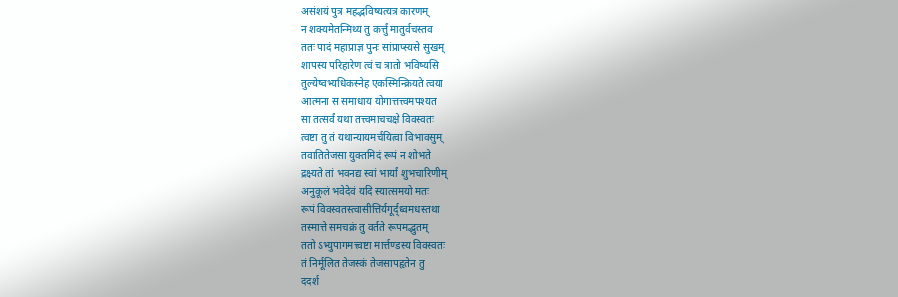असंशयं पुत्र महद्भविष्यत्यत्र कारणम्
न शक्यमेतन्मिथ्य तु कर्त्तुं मातुर्वचस्तव
ततः पादं महाप्राज्ञ पुनः सांप्राप्स्यसे सुखम्
शापस्य परिहारेण त्वं च त्रातो भविष्यसि
तुल्येष्वभ्यधिकस्नेह एकस्मिन्क्रियते त्वया
आत्मना स समाधाय योगात्तत्त्वमपश्यत
सा तत्सर्वं यथा तत्त्वमाचचक्षे विवस्वतः
त्वष्टा तु तं यथान्यायमर्चयित्वा विभावसुम्
तवातितेजसा युक्तमिदं रूपं न शोभते
द्रक्ष्यते तां भवनद्य स्वां भार्यां शुभचारिणीम्
अनुकूलं भवेदेवं यदि स्यात्समयो मतः
रूपं विवस्वतस्त्वासीत्तिर्यगूर्द्ध्वमधस्तथा
तस्मात्ते समचक्रं तु वर्तते रूपमद्भुतम्
ततो ऽभ्युपागमत्त्वष्टा मार्त्तण्डस्य विवस्वतः
तं निर्मूलित तेजस्कं तेजसापहृतेन तु
ददर्श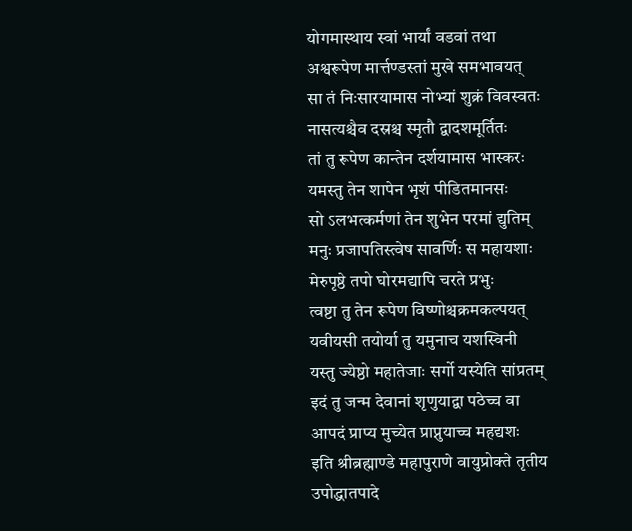योगमास्थाय स्वां भार्यां वडवां तथा
अश्वरूपेण मार्त्तण्डस्तां मुखे समभावयत्
सा तं निःसारयामास नोभ्यां शुक्रं विवस्वतः
नासत्यश्चैव दस्रश्च स्मृतौ द्वादशमूर्तितः
तां तु रूपेण कान्तेन दर्शयामास भास्करः
यमस्तु तेन शापेन भृशं पीडितमानसः
सो ऽलभत्कर्मणां तेन शुभेन परमां द्युतिम्
मनुः प्रजापतिस्त्वेष सावर्णिः स महायशाः
मेरुपृष्ठे तपो घोरमद्यापि चरते प्रभुः
त्वष्टा तु तेन रूपेण विष्णोश्चक्रमकल्पयत्
यवीयसी तयोर्या तु यमुनाच यशस्विनी
यस्तु ज्येष्ठो महातेजाः सर्गो यस्येति सांप्रतम्
इदं तु जन्म देवानां शृणुयाद्वा पठेच्च वा
आपदं प्राप्य मुच्येत प्राप्नुयाच्च महद्यशः
इति श्रीब्रह्माण्डे महापुराणे वायुप्रोक्ते तृतीय उपोद्धातपादे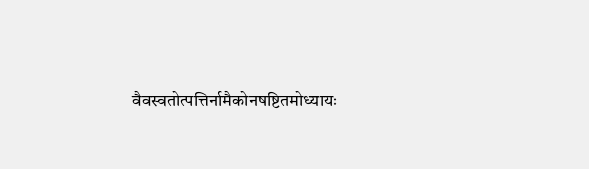वैवस्वतोत्पत्तिर्नामैकोनषष्टितमोध्यायः